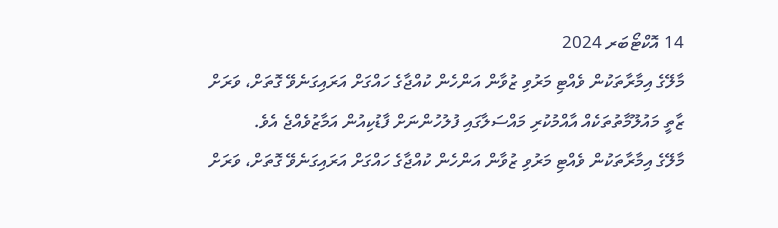14 އޮކްޓޯބަރ 2024
މާލޭގެ އިމާރާތަކުން ވެއްޓި މަރުވި ޒުވާން އަންހެން ކުއްޖާގެ ހައްގަށް އަރައިގަނެވޭ ގޮތަށް، ވަރަށް ޒާތީ މައުލޫމާތުތަކެއް އާއްމުކުރި މައްސަލާގައި ފުލުހުންނަށް ފާޑުކިއުން އަމާޒުވެއްޖެ އެވެ.
މާލޭގެ އިމާރާތަކުން ވެއްޓި މަރުވި ޒުވާން އަންހެން ކުއްޖާގެ ހައްގަށް އަރައިގަނެވޭ ގޮތަށް، ވަރަށް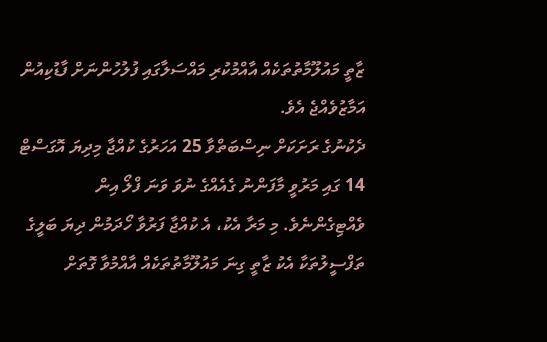ޒާތީ މައުލޫމާތުތަކެއް އާއްމުކުރި މައްސަލާގައި ފުލުހުންނަށް ފާޑުކިއުން އަމާޒުވެއްޖެ އެވެ.
ދެކުނުގެ ރަށަކަށް ނިސްބަތްވާ 25 އަހަރުގެ ކުއްޖާ މިދިޔަ އޮގަސްޓް 14 ގައި މަރުވީ މާފަންނު ގެއެއްގެ ނުވަ ވަނަ ފްލޯ އިން ވެއްޓިގެންނެވެ. މި މަރާ އެކު، އެ ކުއްޖާ ފަރުވާ ހޯދަމުން ދިޔަ ބަލީގެ ތަފްސީލުތަކާ އެކު ޒާތީ ގިނަ މައުލޫމާތުތަކެއް އާއްމުވާ ގޮތަށް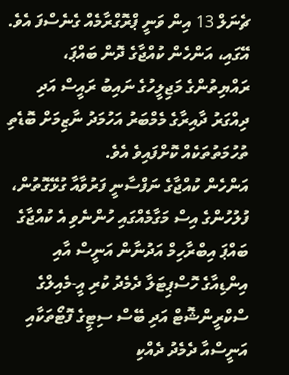ޗެނަލް 13 އިން ވަނީ ޕްރޮގްރާމެއް ގެނެސްފަ އެވެ. އޭގައި، އަންހެން ކުއްޖާގެ ދޮން ބައްޕަ، ރައްޔިތުންގެ މަޖިލީހުގެ ނައިބު ރައީސް އަދި ދިއްގަރު ދާއިރާގެ މެމްބަރު އަހުމަދު ނާޒިމަށް ބޮޑެތި ތުހުމަތުތަކެއް ކޮށްފައިވެ އެވެ.
އަންހެން ކުއްޖާގެ ނަފްސާނީ ފަރުވާއާ ގުޅޭގޮތުން، ފުލުހުންގެ އިސް މަގާމެއްގައި ހުންނެވި އެ ކުއްޖާގެ ބައްޕަ އިބްރާހިމް އަދުނާން އަނީސް އާއި އިންޑިއާގެ ހޮސްޕިޓަލާ ދެމެދު ކުރި އީ-މެއިލްގެ ސްކްރީންޝޮޓް އަދި ބޭސް ސިޓީގެ ފޮޓޯތަކާއި އަނީސްއާ ދެމެދު ދެއްކި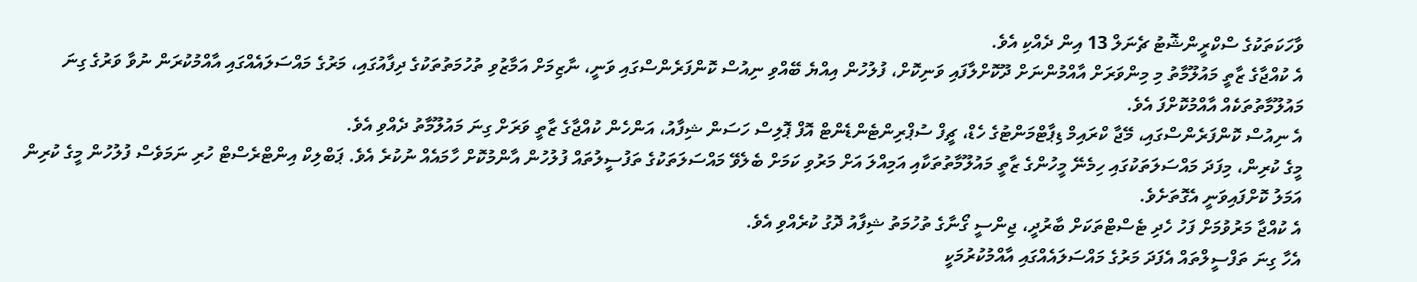ވާހަކަތަކުގެ ސްކްރީންޝޮޓު ޗެނަލް 13 އިން ދެއްކި އެވެ.
އެ ކުއްޖާގެ ޒާތީ މައުލޫމާތު މި މިންވަރަށް އާއްމުންނަށް ދޫކޮށްލާފައި ވަނިކޮށް، ފުލުހުން އިއްޔެ ބޭއްވި ނިއުސް ކޮންފަރެންސްގައި ވަނީ، ނާޒިމަށް އަމާޒުވި ތުހުމަތުތަކުގެ ދިފާއުގައި، މަރުގެ މައްސަލައެއްގައި އާއްމުކުރަން ނުވާ ވަރުގެ ގިނަ މައުލޫމާތުތަކެއް އާއްމުކޮށްފަ އެވެ.
އެ ނިއުސް ކޮންފަރެންސްގައި، މޭޖާ ކްރައިމް ޑިޕާޓްމަންޓުގެ ހެޑް، ޗީފް ސުޕްރިންޓެންޑެންޓް އޮފް ޕޮލިސް ހަސަން ޝިފާއު، އަންހެން ކުއްޖާގެ ޒާތީ ވަރަށް ގިނަ މައުލޫމާތު ދެއްވި އެވެ.
މީގެ ކުރިން، މިފަދަ މައްސަލަތަކުގައި ހިމެނޭ މީހުންގެ ޒާތީ މައުލޫމާތުތަކާއި އަމިއްލަ އަށް މަރުވި ކަމަށް ބެލެވޭ މައްސަލަތަކުގެ ތަފުސީލުތައް ފުލުހުން އާންމުކޮށް ހާމައެއް ނުކުރެ އެވެ. ޕަބްލިކް އިންޓްރެސްޓް ހުރި ނަމަވެސް ފުލުހުން މީގެ ކުރިން އަމަލު ކޮށްފައިވަނީ އެގޮތަށެވެ.
އެ ކުއްޖާ މަރުވުމަށް ފަހު ހެދި ޓެސްޓްތަކަށް ބާރުދީ، ޖިންސީ ގޯނާގެ ތުހުމަތު ޝިފާއު ދޮގު ކުރެއްވި އެވެ.
އެހާ ގިނަ ތަފްސީލްތައް އެފަދަ މަރުގެ މައްސަލައެއްގައި އާއްމުކުރުމަކީ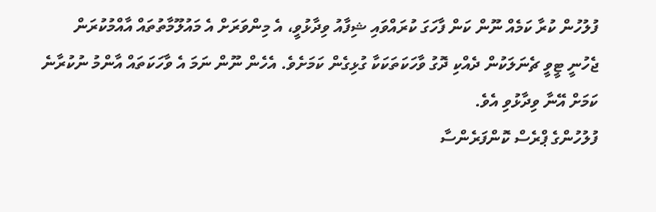ފުލުހުން ކުރާ ކަމެއް ނޫން ކަން ފާހަގަ ކުރައްވައި ޝިފާއު ވިދާޅުވީ، އެ މިންވަރަށް އެ މައުލޫމާތުތައް އާއްމުކުރަން ޖެހުނީ ޓީވީ ޗެނަލަކުން ދެއްކި ދޮގު ވާހަކަތަކަކާ ގުޅިގެން ކަމަށެވެ. އެހެން ނޫން ނަމަ އެ ވާހަކަތައް އާންމު ނުކުރާނެ ކަމަށް އޭނާ ވިދާޅުވި އެވެ.
ފުލުހުންގެ ޕްރެސް ކޮންފަރެންސާ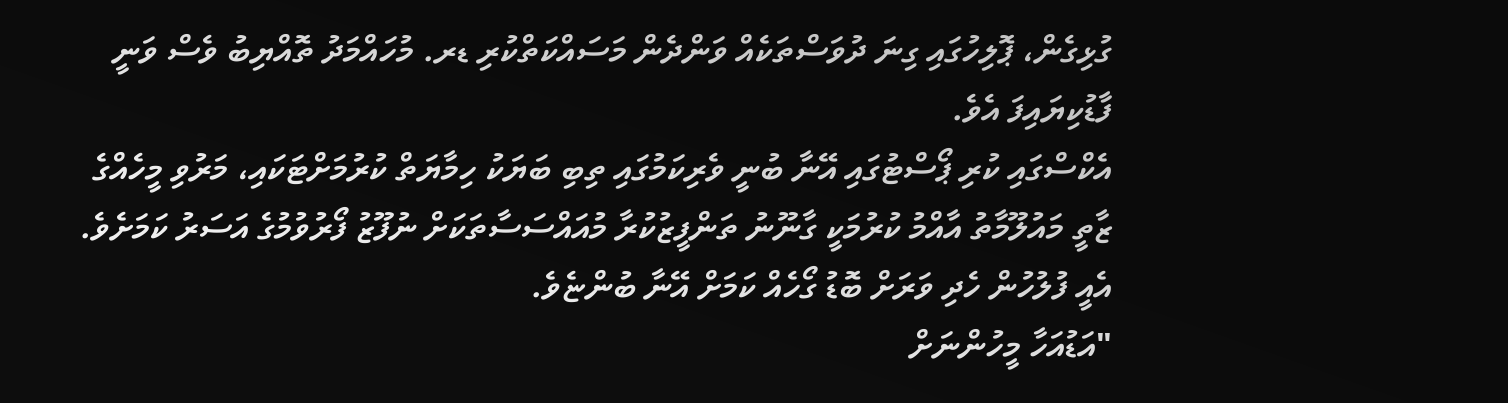ގުޅިގެން، ޕޮލިހުގައި ގިނަ ދުވަސްތަކެއް ވަންދެން މަސައްކަތްކުރި ޑރ. މުހައްމަދު ތޮއްޔިބު ވެސް ވަނީ ފާޑުކިޔައިފަ އެވެ.
އެކްސްގައި ކުރި ޕޯސްޓުގައި އޭނާ ބުނީ ވެރިކަމުގައި ތިބި ބަޔަކު ހިމާޔަތް ކުރުމަށްޓަކައި، މަރުވި މީހެއްގެ ޒާތީ މައުލޫމާތު އާއްމު ކުރުމަކީ ގާނޫނު ތަންފީޒުކުރާ މުއައްސަސާތަކަށް ނުފޫޒު ފޯރުވުމުގެ އަސަރު ކަމަށެވެ. އެއީ ފުލުހުން ހެދި ވަރަށް ބޮޑު ގޯހެއް ކަމަށް އޭނާ ބުންޏެވެ.
"އަޑުއަހާ މީހުންނަށް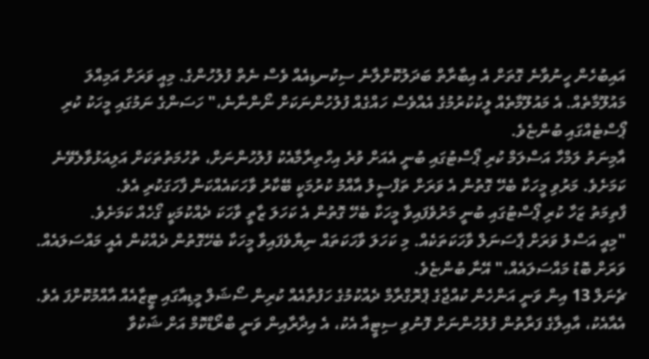އައިބުހެން ހީނުވާނެ ގޮތަށް އެ އިބާރާތް ބަދަލުކޮށްލާނެ ސިކުނޑިއެއް ވެސް ނެތް ފުލުހުންގެ. މިއީ ވަރަށް އަމިއްލަ މައުލޫމާތެއް. އެ މައުލޫމާތެއް ލީކުކުރުމުގެ އެއްވެސް ހައްގެއް ފުލުހުންނަކަށް ނޯންނާނެ،" ހަސަންގެ ނަމުގައި މީހަކު ކުރި ޕޯސްޓެއްގައި ބުންޏެވެ.
އާމިނަތު ލަމްހާ އަސްލަމް ކުރި ޕޯސްޓުގައި ބުނީ އެއަށް ވުރެ އިހްތިރާމާއެކު ފުލުހުންނަށް، ތުހުމަތުތަކަށް އަލިއަޅުވާލެވޭނެ ކަމަށެވެ. މަރުވި މީހަކާ ބެހޭ ގޮތުން އެ ވަރަށް ތަފްސީލު އާއްމު ކުރުމަކީ ބޭކާރު ވާހަކައެއްކަން ފާހަގަކުރި އެވެ.
ފާތިމަތު ޒަހާ ކުރި ޕޯސްޓުގައި ބުނީ މަރުވެފައިވާ މީހަކާ ބެހޭ ގޮތުން އެ ކަހަލަ ޒާތީ ވާހަކަ ދެއްކުމަކީ ގޯހެއް ކަމަށެވެ.
"މިއީ އަސްލު ވަރަށް ޕާސަނަލް ވާހަކަތަކެއް. މި ކަހަލަ ވާހަކަތައް ނިޔާވެފައިވާ މީހަކާ ބެހޭގޮތުން ދެއްކުން އެއީ މައްސަލައެއް. ވަރަށް ބޮޑު މައްސަލައެއް،" އޭނާ ބުންޏެވެ.
ޗެނަލް 13 އިން ވަނީ އަންހެން ކުއްޖާގެ ޕްރޮގްރާމް ދެއްކުމުގެ ހަފުތާއެއް ކުރިން ސޯޝަލް މީޑިއާގައި ޓީޒާއެއް އާއްމުކޮށްފަ އެވެ. އެއާއެކު، އާއިލާގެ ފަރާތުން ފުލުހުންނަށް ފޮނުވި ސިޓީއާ އެކު، އެ އިދާރާއިން ވަނީ ބްރޯޑްކޮމް އަށް ޝަކުވާ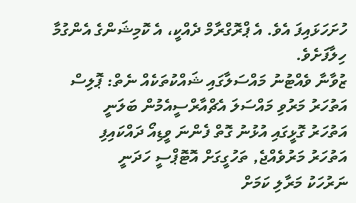ހުށަހަޅައިފަ އެވެ. އެ ޕްރޮގްރާމް ދެއްކީ، އެ ކޮމިޝަންގެ އެންގުމާ ހިލާފަށެވެ.
ޒުވާނާ ވެއްޓުނު މައްސަލާގައި ޝައްކުތަކެއް ނެތް: ޕޮލިސް
އަތުހަރު މަރުވި މައްސަލަ އެޗްއާރްސީއެމުން ބަލަނީ
އަތުހަރު ގޮޅީގައި އުޅުނު ގޮތް ފެންނަ ވީޑިއޯ ދައްކައިފި
އަތުހަރު މަރުވެއްޖެ, ތަހުގީގަށް އޮޓޮޕްސީ ހަދަނީ
ނަރުހަކު މަރާލި ކަމަށް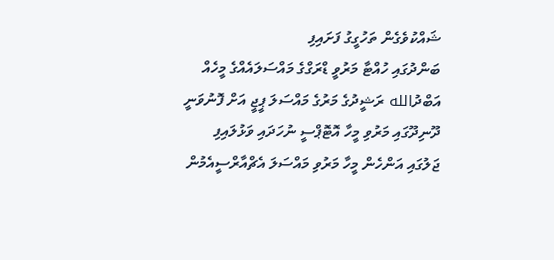ޝައްކުވެގެން ތަހުގީގު ފަށައިފި
ބަންދުގައި ހުއްޓާ މަރުވީ ޑްރަގްގެ މައްސަލައެއްގެ މީހެއް
އަބްދުالله ރަޝީދުގެ މަރުގެ މައްސަލަ ޕީޖީ އަށް ފޮނުވަނީ
ދޫނިދޫގައި މަރުވި މީހާ އޮޓޮޕްސީ ނުހަދައި ވަޅުލައިފި
ޖަލުގައި އަންހެން މީހާ މަރުވި މައްސަލަ އެޗްއާރްސީއެމުން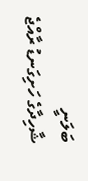ބަލަނީ
ޝާހިދާގެ ހަށިގަނޑު ރާއްޖެ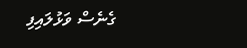ގެނެސް ވަޅުލައިފި